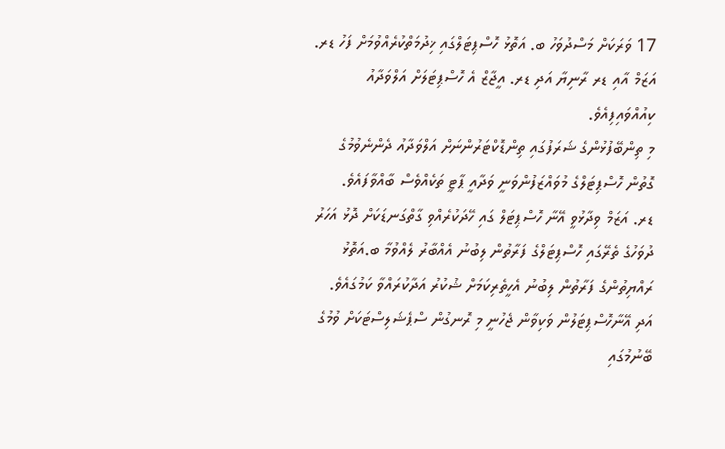17 ވަރަކަށް މަސްދުވަހު ބ. އަތޮޅު ހޮސްޕިޓަލްގައި ޚިދުމަތްކުރެއްވުމަށް ފަހު ޑރ. އަޒަމް އާއި ޑރ ރާނިޔާ އަދި ޑރ. އީޖާޒް އެ ހޮސްޕިޓަލަށް އަލްވަދާއު ކިއުއްވައިފިއެވެ.
މި ތިންބޭފުޅުންގެ ޝަރަފުގައި ތިންޑޮކްޓަރުންނަށް އަލްވަދާއު ދެންނެވުމުގެ ގޮތުން ހޮސްޕިޓަލްގެ މުވައްޒަފުންވަނީ ވަދާއީ ޕާޓީ ތަކެއްވެސް ބާއްވާފައެވެ.
ޑރ. އަޒަމް ވިދާޅުވީ އޭނާ ހޮސްޕިޓަލް ގައި ހޭދަކުރެއްވި ގާތްގަނޑަކަށް ދޮޅު އަހަރު ދުވަހުގެ ތެރޭގައި ހޮސްޕިޓަލްގެ ފަރާތުން ލިބުނު އެއްބާރު ލެއްވުމާ ބ.އަތޮޅު ރައްޔިތުންގެ ފަރާތުން ލިބުނު އެހީތެރިކަމަށް ޝުކުރު އަދާކުރައްވާ ކަމުގައެވެ. އަދި އޭނާހޮސްޕިޓަލުން ވަކިވާން ޖެހުނީ މި ރޮނގުން ސްޕެޝަލިސްޓަކަށް ވުމުގެ ބޭނުމުގައި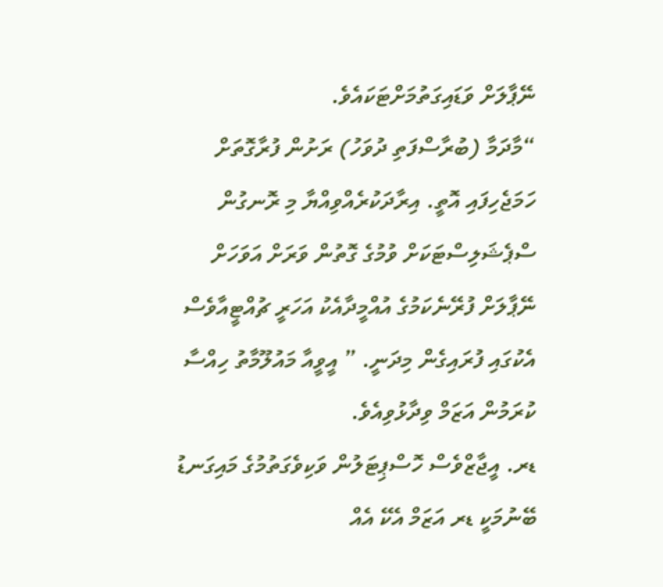ނޭޕާލަށް ވަޑައިގަތުމަށްޓަކައެވެ.
“މާދަމާ (ބުރާސްފަތި ދުވަހު) ރަށުން ފުރާގޮތަށް ހަމަޖެހިފައި އޮތީ. އިރާދަކުރެއްވިއްޔާ މި ރޮނގުން ސްޕެޝަލިސްޓަކަށް ވުމުގެ ގޮތުން ވަރަށް އަވަހަށް ނޭޕާލަށް ފުރޭނެކަމުގެ އުއްމީދާއެކު އަހަރީ ޗުއްޓީއާވެސް އެކުގައި ފުރައިގެން މިދަނީ. ” އީވީއާ މައުލޫމާތު ހިއްސާ ކުރަމުން އަޒަމް ވިދާޅުވިއެވެ.
ޑރ. އީޖާޒްވެސް ހޮސްޕިޓަލުން ވަކިވެގަތުމުގެ މައިގަނޑު ބޭނުމަކީ ޑރ އަޒަމް އެކޭ އެއް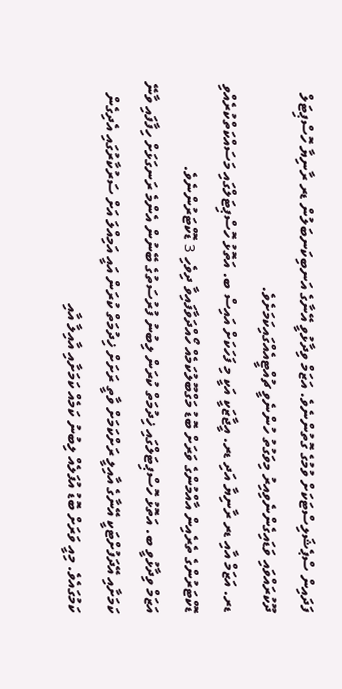ފަދައިން ސްޕެޝަލިސްޓަކަށް ވުމުގެ ގޮތުންނެވެ. އަޒަމް ވިދާޅުވީ އޭނާގެ އަނބިކަނބަލުން ޑރ ރާނިޔާ ހޮސްޕިޓަލް ދޫކުރައްވައި ވަޑައިގެންނެވިއިރު މިވަގުތު ހުންނެވީ ޗުއްޓީއެއްގައިކަމަށެވެ.
ޑރ. އަޒަމް އާއި ޑރ ރާނިޔާ އަދި ޑރ. އީޖާޒަކީ އަކީ މި ފަހަކަށް އައިސް ބ. އަތޮޅު ހޮސްޕިޓަލްގައި މަސައްކަތްކުރެއްވި ޑޮކްޓަރުންގެ ތެރެއިން އާއްމުންގެ ވަރަށް ބޮޑު މަގްބޫލުކަމެއް ހޯއްދަވާފައިވާ ދިވެހި 3 ޑޮކްޓަރުންނެވެ.
އަޒަމް ވިދާޅުވީ ބ. އަތޮޅު ހޮސްޕިޓަލްގައި ޚިދުމަތް ކުރަން ލިބުނު ފުރުސަތުގެ ބޭނުން އެންމެ ރަނގަޅަށް ހިފާފައި ވާނޭ ކަމަށާއި އޭދަފުށްޓަކީ އޭނާގެ އާއިލީ ރަށްކަމަށް ވާތީ ރަށަށް ޚިދުމަތް ކުރަން އައީ އަމިއްލަ އަށް ސަރުކާރުގައި އެދިގެން ކަމުގައެވެ. މިއީ ވަރަށް ބޮޑު އުފަލެއް ލިބުނު ކަމެއް ކަމަށާއި އާއިލާ އާއި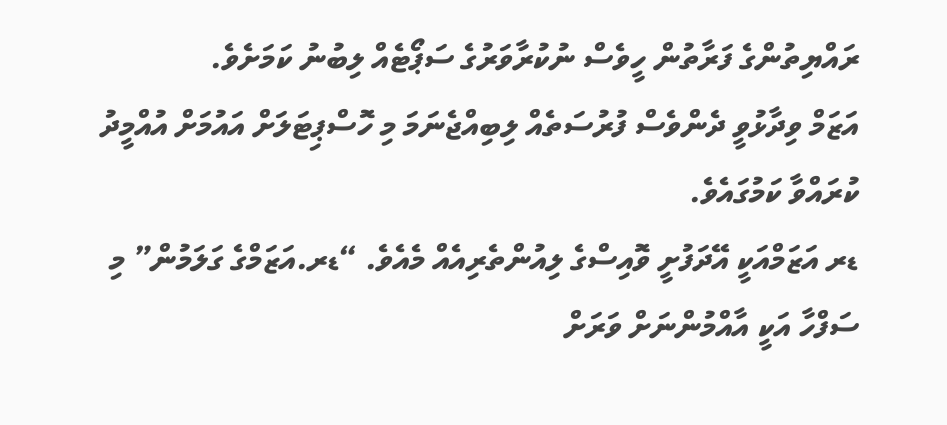ރައްޔިތުންގެ ފަރާތުން ހީވެސް ނުކުރާވަރުގެ ސަޕޯޓެއް ލިބުނު ކަމަށެވެ.
އަޒަމް ވިދާޅުވީ ދެންވެސް ފުރުސަތެއް ލިބިއްޖެނަމަ މި ހޮސްޕިޓަލަށް އައުމަށް އުއްމީދު ކުރައްވާ ކަމުގައެވެ.
ޑރ އަޒަމްއަކީ އޭދަފުށީ ވޮއިސްގެ ލިއުންތެރިއެއް މެއެވެ. “ޑރ.އަޒަމްގެ ގަލަމުން” މި ސަފްހާ އަކީ އާއްމުންނަށް ވަރަށް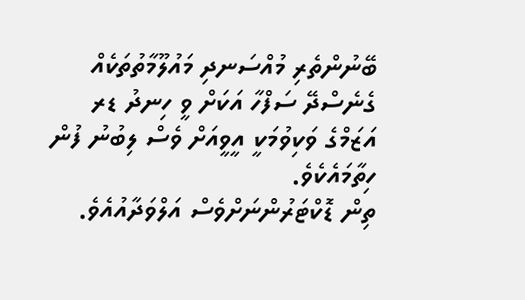ބޭނުންތެރި މުއްސަނދި މައުލޫމާތުތަކެއް ގެނެސްދޭ ސަފްހާ އަކަށް ވީ ހިނދު ޑރ އަޒަމްގެ ވަކިވުމަކީ އީވީއަށް ވެސް ލިބުނު ފުން ހިތާމައެކެވެ.
ތިން ޑޮކްޓަރުންނަށްވެސް އަލްވަދާއުއެވެ.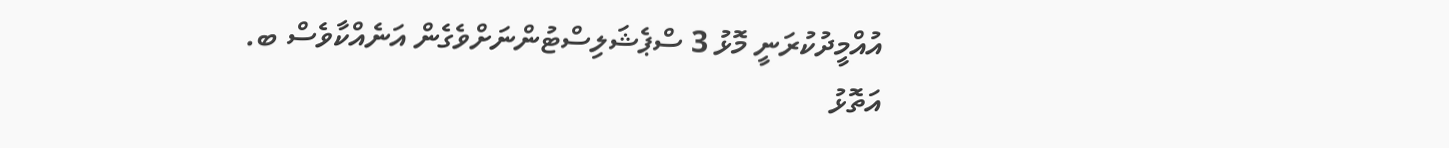އުއްމީދުކުރަނީ މޮޅު 3 ސްޕެޝަލިސްޓުންނަށްވެގެން އަނެއްކާވެސް ބ. އަތޮޅު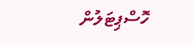ހޮސްޕިޓަލުން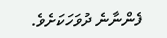ފެންނާނެ ދުވަހަކަށެވެ.